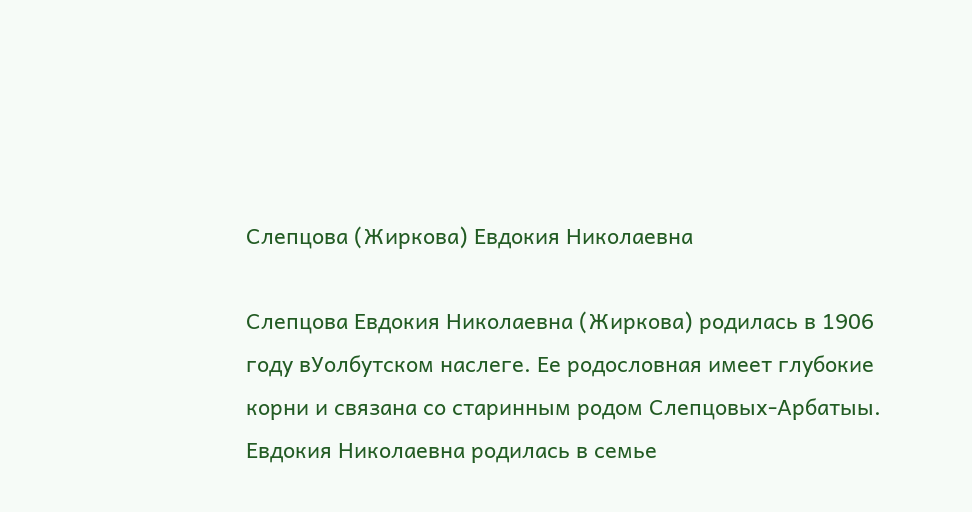Слепцова (Жиркова) Евдокия Николаевна

Слепцова Евдокия Николаевна (Жиркова) родилась в 1906 году вУолбутском наслеге. Ее родословная имеет глубокие корни и связана со старинным родом Слепцовых-Арбатыы. Евдокия Николаевна родилась в семье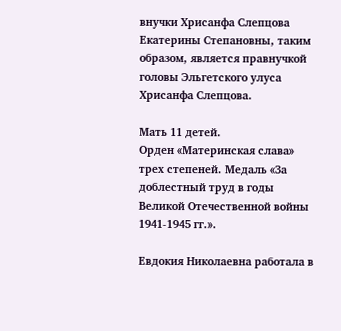внучки Хрисанфа Слепцова Екатерины Степановны, таким образом, является правнучкой головы Эльгетского улуса Хрисанфа Слепцова.

Мать 11 детей.
Орден «Материнская слава» трех степеней. Медаль «За доблестный труд в годы Великой Отечественной войны 1941-1945 гг.».

Евдокия Николаевна работала в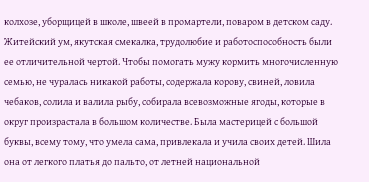колхозе, уборщицей в школе, швеей в промартели, поваром в детском саду. Житейский ум, якутская смекалка, трудолюбие и работоспособность были ее отличительной чертой. Чтобы помогать мужу кормить многочисленную семью, не чуралась никакой работы, содержала корову, свиней, ловила чебаков, солила и валила рыбу, собирала всевозможные ягоды, которые в округ произрастала в большом количестве. Была мастерицей с большой буквы, всему тому, что умела сама, привлекала и учила своих детей. Шила она от легкого платья до пальто, от летней национальной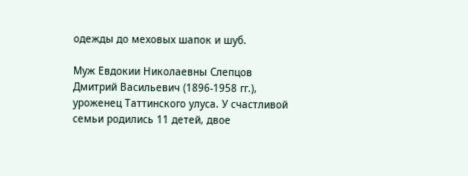одежды до меховых шапок и шуб.

Муж Евдокии Николаевны Слепцов Дмитрий Васильевич (1896-1958 гг.), уроженец Таттинского улуса. У счастливой семьи родились 11 детей, двое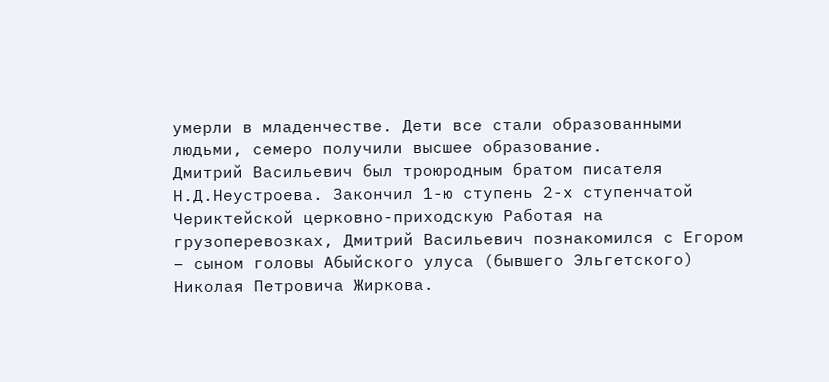умерли в младенчестве. Дети все стали образованными людьми, семеро получили высшее образование.
Дмитрий Васильевич был троюродным братом писателя Н.Д.Неустроева. Закончил 1-ю ступень 2-х ступенчатой Чериктейской церковно-приходскую Работая на грузоперевозках, Дмитрий Васильевич познакомился с Егором – сыном головы Абыйского улуса (бывшего Эльгетского) Николая Петровича Жиркова.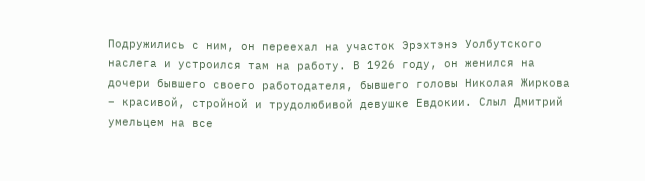Подружились с ним, он переехал на участок Эрэхтэнэ Уолбутского наслега и устроился там на работу. В 1926 году, он женился на дочери бывшего своего работодателя, бывшего головы Николая Жиркова – красивой, стройной и трудолюбивой девушке Евдокии. Слыл Дмитрий умельцем на все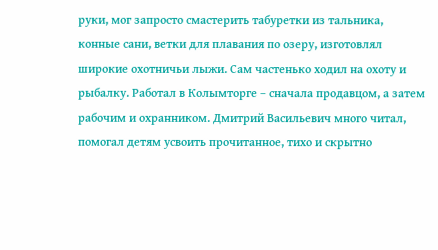руки, мог запросто смастерить табуретки из тальника, конные сани, ветки для плавания по озеру, изготовлял широкие охотничьи лыжи. Сам частенько ходил на охоту и рыбалку. Работал в Колымторге – сначала продавцом, а затем рабочим и охранником. Дмитрий Васильевич много читал, помогал детям усвоить прочитанное, тихо и скрытно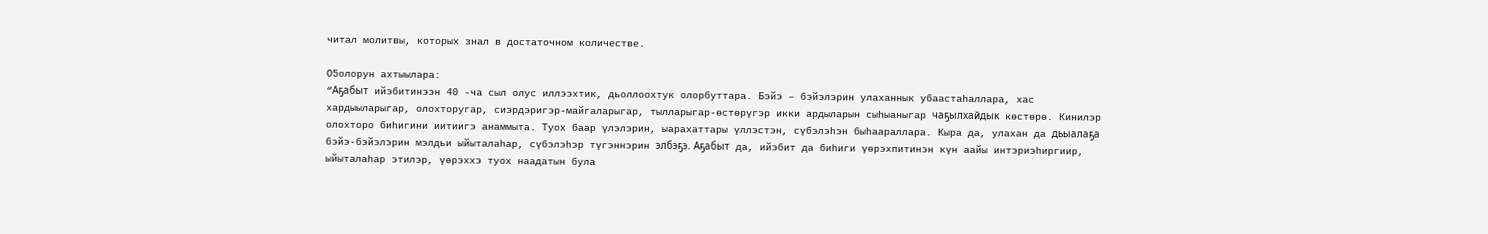читал молитвы, которых знал в достаточном количестве.

О5олорун ахтыылара:
“Аҕабыт ийэбитинээн 40 -ча сыл олус иллээхтик, дьоллоохтук олорбуттара. Бэйэ – бэйэлэрин улаханнык убаастаһаллара, хас хардыыларыгар, олохторугар, сиэрдэригэр-майгаларыгар, тылларыгар-өстөрүгэр икки ардыларын сыһыаныгар чаҕылхайдык көстөрө. Кинилэр олохторо биһигини иитиигэ анаммыта. Туох баар үлэлэрин, ыарахаттары үллэстэн, сүбэлэһэн быһаараллара. Кыра да, улахан да дьыалаҕа бэйэ-бэйэлэрин мэлдьи ыйыталаһар, сүбэлэһэр түгэннэрин элбэҕэ. Аҕабыт да, ийэбит да биһиги үөрэхпитинэн күн аайы интэриэһиргиир, ыйыталаһар этилэр, үөрэххэ туох наадатын була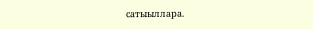сатыыллара.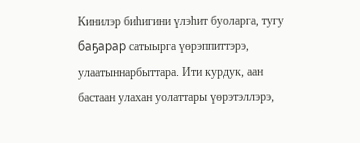Кинилэр биһигини үлэһит буоларга, тугу баҕарар сатыырга үөрэппиттэрэ, улаатыннарбыттара. Ити курдук, аан бастаан улахан уолаттары үөрэтэллэрэ,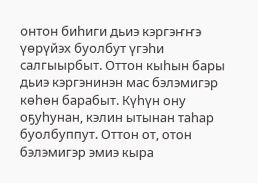онтон биһиги дьиэ кэргэҥҥэ үөрүйэх буолбут үгэһи салгыырбыт. Оттон кыһын бары дьиэ кэргэнинэн мас бэлэмигэр көһөн барабыт. Күһүн ону оҕуһунан, кэлин ытынан таһар буолбуппут. Оттон от, отон бэлэмигэр эмиэ кыра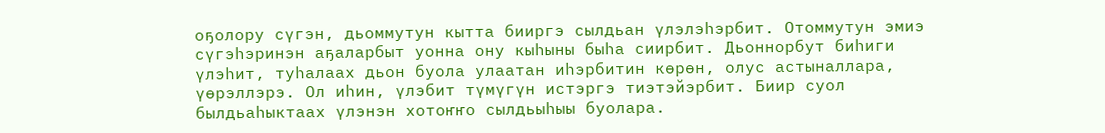оҕолору сүгэн, дьоммутун кытта бииргэ сылдьан үлэлэһэрбит. Отоммутун эмиэ сүгэһэринэн аҕаларбыт уонна ону кыһыны быһа сиирбит. Дьоннорбут биһиги үлэһит, туһалаах дьон буола улаатан иһэрбитин көрөн, олус астыналлара, үөрэллэрэ. Ол иһин, үлэбит түмүгүн истэргэ тиэтэйэрбит. Биир суол былдьаһыктаах үлэнэн хотоҥҥо сылдьыһыы буолара.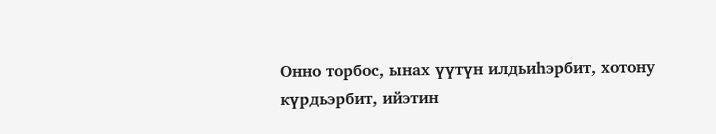Онно торбос, ынах үүтүн илдьиһэрбит, хотону күрдьэрбит, ийэтин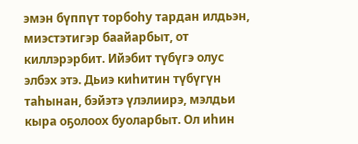эмэн бүппүт торбоһу тардан илдьэн, миэстэтигэр баайарбыт, от киллэрэрбит. Ийэбит түбүгэ олус элбэх этэ. Дьиэ киһитин түбүгүн таһынан, бэйэтэ үлэлиирэ, мэлдьи кыра оҕолоох буоларбыт. Ол иһин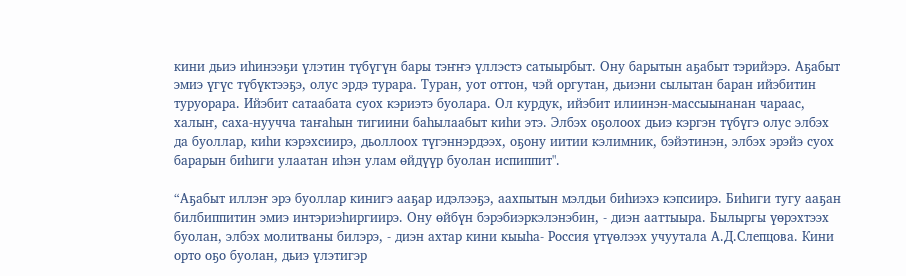кини дьиэ иһинээҕи үлэтин түбүгүн бары тэҥҥэ үллэстэ сатыырбыт. Ону барытын аҕабыт тэрийэрэ. Аҕабыт эмиэ үгүс түбүктээҕэ, олус эрдэ турара. Туран, уот оттон, чэй оргутан, дьиэни сылытан баран ийэбитин туруорара. Ийэбит сатаабата суох кэриэтэ буолара. Ол курдук, ийэбит илиинэн-массыынанан чараас, халыҥ, саха-нуучча таҥаһын тигиини баһылаабыт киһи этэ. Элбэх оҕолоох дьиэ кэргэн түбүгэ олус элбэх да буоллар, киһи кэрэхсиирэ, дьоллоох түгэннэрдээх, оҕону иитии кэлимник, бэйэтинэн, элбэх эрэйэ суох барарын биһиги улаатан иһэн улам өйдүүр буолан испиппит".

“Аҕабыт иллэҥ эрэ буоллар кинигэ ааҕар идэлээҕэ, аахпытын мэлдьи биһиэхэ кэпсиирэ. Биһиги тугу ааҕан билбиппитин эмиэ интэриэһиргиирэ. Ону өйбүн бэрэбиэркэлэнэбин, - диэн ааттыыра. Былыргы үөрэхтээх буолан, элбэх молитваны билэрэ, - диэн ахтар кини кыыһа- Россия үтүөлээх учуутала А.Д.Слепцова. Кини орто оҕо буолан, дьиэ үлэтигэр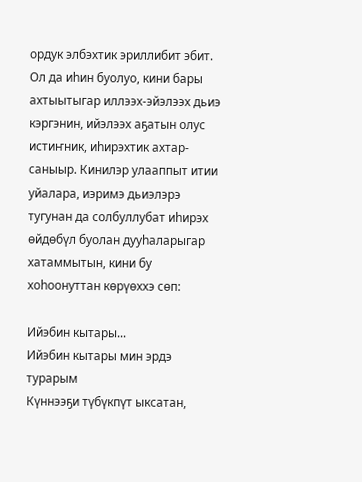ордук элбэхтик эриллибит эбит. Ол да иһин буолуо, кини бары ахтыытыгар иллээх-эйэлээх дьиэ кэргэнин, ийэлээх аҕатын олус истиҥник, иһирэхтик ахтар-саныыр. Кинилэр улааппыт итии уйалара, иэримэ дьиэлэрэ тугунан да солбуллубат иһирэх өйдөбүл буолан дууһаларыгар хатаммытын, кини бу хоһоонуттан көрүөххэ сөп:

Ийэбин кытары...
Ийэбин кытары мин эрдэ турарым
Күннээҕи түбүкпүт ыксатан,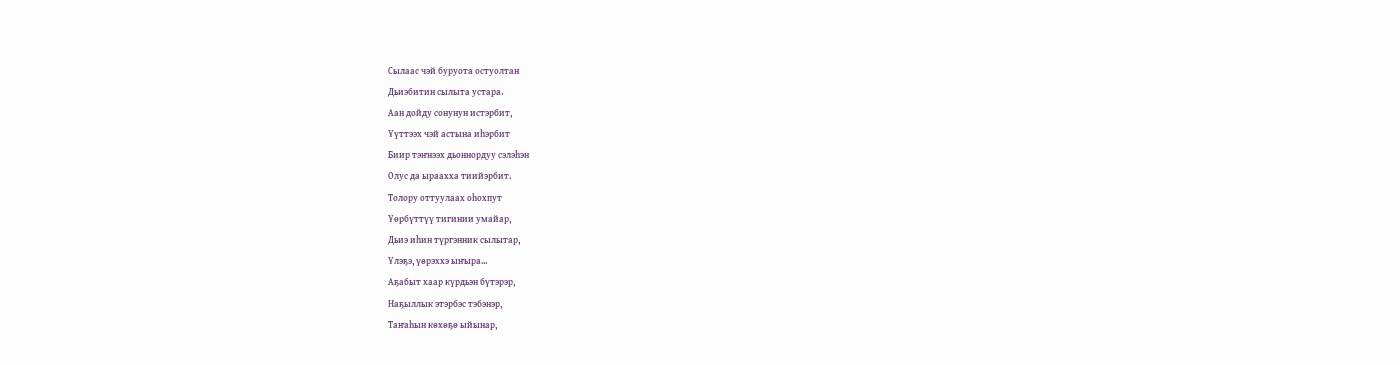Сылаас чэй буруота остуолтан
Дьиэбитин сылыта устара.
Аан дойду сонунун истэрбит,
Үүттээх чэй астына иһэрбит
Биир тэҥнээх дьоннордуу сэлэһэн
Олус да ыраахха тиийэрбит.
Толору оттуулаах оһохпут
Үөрбүттүү тигинии умайар,
Дьиэ иһин түргэнник сылытар,
Үлэҕэ, үөрэххэ ыҥыра...
Аҕабыт хаар күрдьэн бүтэрэр,
Наҕыллык этэрбэс тэбэнэр,
Таҥаһын көхөҕө ыйынар,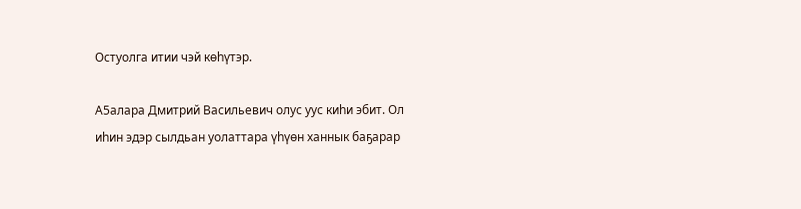Остуолга итии чэй көһүтэр.

А5алара Дмитрий Васильевич олус уус киһи эбит. Ол иһин эдэр сылдьан уолаттара үһүөн ханнык баҕарар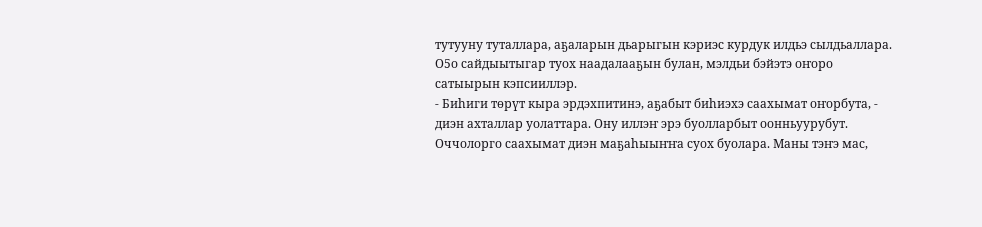тутууну туталлара, аҕаларын дьарыгын кэриэс курдук илдьэ сылдьаллара. О5о сайдыытыгар туох наадалааҕын булан, мэлдьи бэйэтэ оҥоро сатыырын кэпсииллэр.
- Биһиги төрүт кыра эрдэхпитинэ, аҕабыт биһиэхэ саахымат оҥорбута, - диэн ахталлар уолаттара. Ону иллэҥ эрэ буолларбыт оонньуурубут. Оччолорго саахымат диэн маҕаһыыҥҥа суох буолара. Маны тэҥэ мас,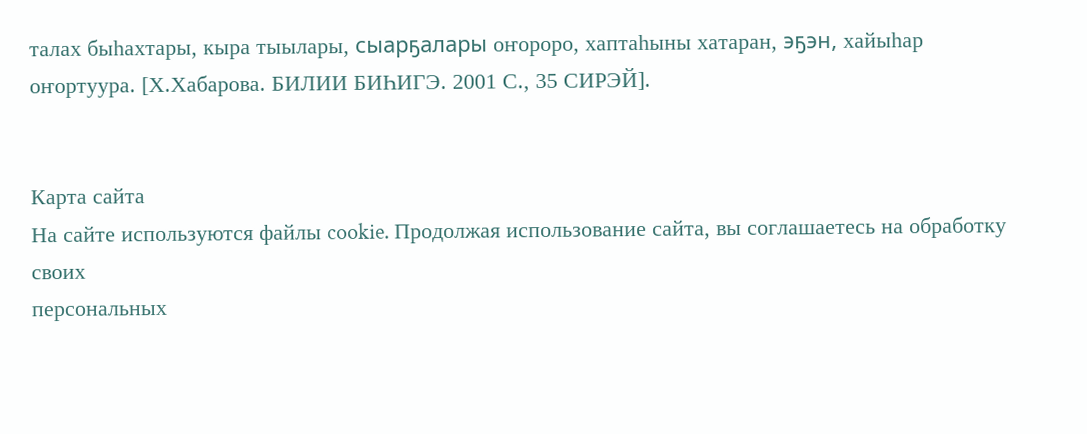талах быһахтары, кыра тыылары, сыарҕалары оҥороро, хаптаһыны хатаран, эҕэн, хайыһар оҥортуура. [Х.Хабарова. БИЛИИ БИҺИГЭ. 2001 С., 35 СИРЭЙ].


Карта сайта
На сайте используются файлы cookie. Продолжая использование сайта, вы соглашаетесь на обработку своих
персональных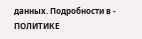данных. Подробности в - ПОЛИТИКЕ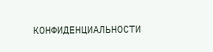КОНФИДЕНЦИАЛЬНОСТИ